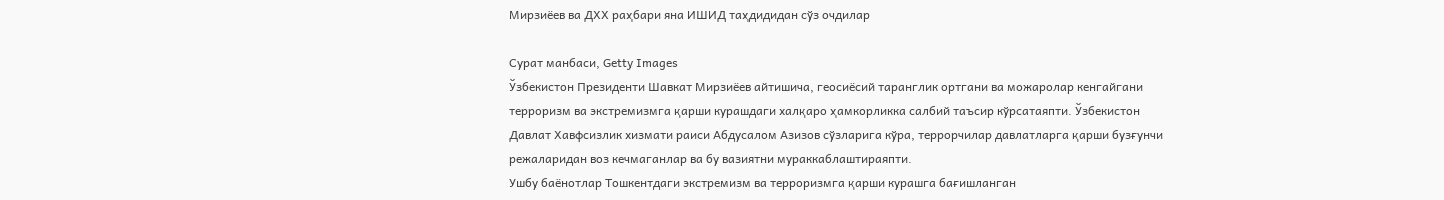Мирзиёев ва ДХХ раҳбари яна ИШИД таҳдидидан сўз очдилар

Сурат манбаси, Getty Images
Ўзбекистон Президенти Шавкат Мирзиёев айтишича, геосиёсий таранглик ортгани ва можаролар кенгайгани терроризм ва экстремизмга қарши курашдаги халқаро ҳамкорликка салбий таъсир кўрсатаяпти. Ўзбекистон Давлат Хавфсизлик хизмати раиси Абдусалом Азизов сўзларига кўра, террорчилар давлатларга қарши бузғунчи режаларидан воз кечмаганлар ва бу вазиятни мураккаблаштираяпти.
Ушбу баёнотлар Тошкентдаги экстремизм ва терроризмга қарши курашга бағишланган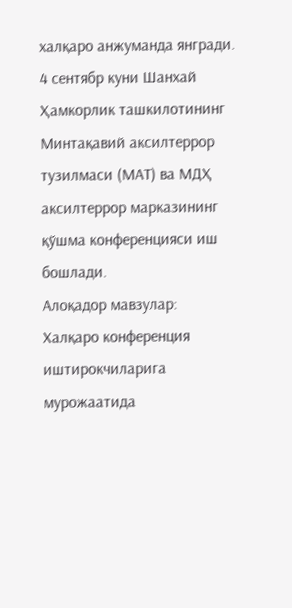халқаро анжуманда янгради.
4 сентябр куни Шанхай Ҳамкорлик ташкилотининг Минтақавий аксилтеррор тузилмаси (МАТ) ва МДҲ аксилтеррор марказининг қўшма конференцияси иш бошлади.
Алоқадор мавзулар:
Халқаро конференция иштирокчиларига мурожаатида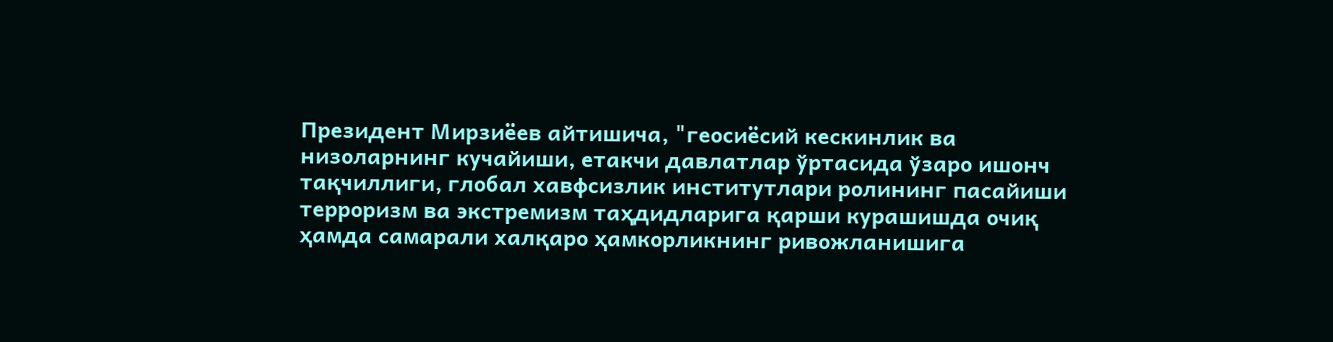Президент Мирзиёев айтишича, "геосиёсий кескинлик ва низоларнинг кучайиши, етакчи давлатлар ўртасида ўзаро ишонч тақчиллиги, глобал хавфсизлик институтлари ролининг пасайиши терроризм ва экстремизм таҳдидларига қарши курашишда очиқ ҳамда самарали халқаро ҳамкорликнинг ривожланишига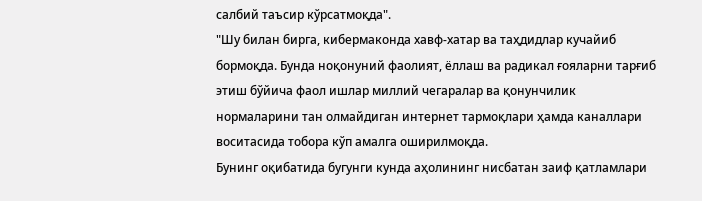салбий таъсир кўрсатмоқда".
"Шу билан бирга, кибермаконда хавф-хатар ва таҳдидлар кучайиб бормоқда. Бунда ноқонуний фаолият, ёллаш ва радикал ғояларни тарғиб этиш бўйича фаол ишлар миллий чегаралар ва қонунчилик нормаларини тан олмайдиган интернет тармоқлари ҳамда каналлари воситасида тобора кўп амалга оширилмоқда.
Бунинг оқибатида бугунги кунда аҳолининг нисбатан заиф қатламлари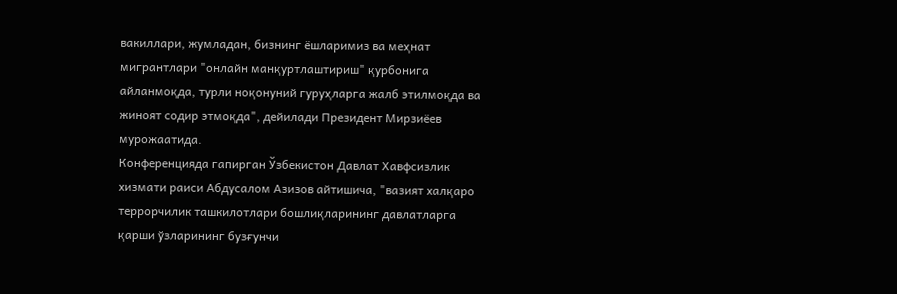вакиллари, жумладан, бизнинг ёшларимиз ва меҳнат мигрантлари "онлайн манқуртлаштириш" қурбонига айланмоқда, турли ноқонуний гуруҳларга жалб этилмоқда ва жиноят содир этмоқда", дейилади Президент Мирзиёев мурожаатида.
Конференцияда гапирган Ўзбекистон Давлат Хавфсизлик хизмати раиси Абдусалом Азизов айтишича, "вазият халқаро террорчилик ташкилотлари бошлиқларининг давлатларга қарши ўзларининг бузғунчи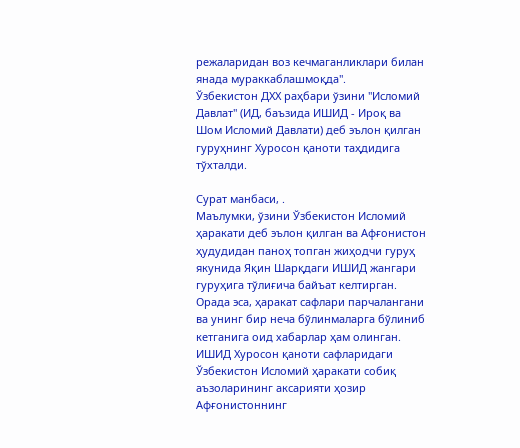режаларидан воз кечмаганликлари билан янада мураккаблашмоқда".
Ўзбекистон ДХХ раҳбари ўзини "Исломий Давлат" (ИД, баъзида ИШИД - Ироқ ва Шом Исломий Давлати) деб эълон қилган гуруҳнинг Хуросон қаноти таҳдидига тўхталди.

Сурат манбаси, .
Маълумки, ўзини Ўзбекистон Исломий ҳаракати деб эълон қилган ва Афғонистон ҳудудидан паноҳ топган жиҳодчи гуруҳ якунида Яқин Шарқдаги ИШИД жангари гуруҳига тўлиғича байъат келтирган.
Орада эса, ҳаракат сафлари парчалангани ва унинг бир неча бўлинмаларга бўлиниб кетганига оид хабарлар ҳам олинган.
ИШИД Хуросон қаноти сафларидаги Ўзбекистон Исломий ҳаракати собиқ аъзоларининг аксарияти ҳозир Афғонистоннинг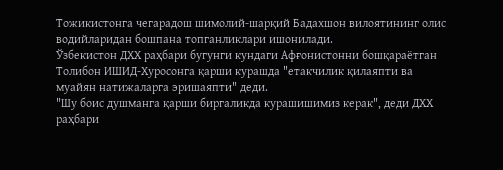Тожикистонга чегарадош шимолий-шарқий Бадахшон вилоятининг олис водийларидан бошпана топганликлари ишонилади.
Ўзбекистон ДХХ раҳбари бугунги кундаги Афғонистонни бошқараётган Толибон ИШИД-Хуросонга қарши курашда "етакчилик қилаяпти ва муайян натижаларга эришаяпти" деди.
"Шу боис душманга қарши биргаликда курашишимиз керак", деди ДХХ раҳбари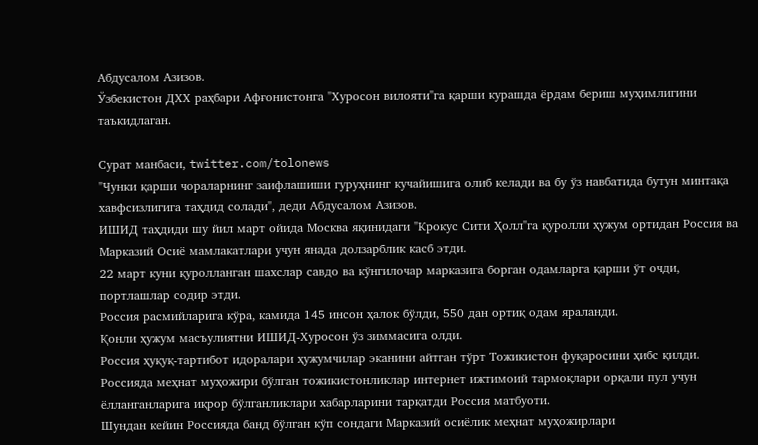Абдусалом Азизов.
Ўзбекистон ДХХ раҳбари Афғонистонга "Хуросон вилояти"га қарши курашда ёрдам бериш муҳимлигини таъкидлаган.

Сурат манбаси, twitter.com/tolonews
"Чунки қарши чораларнинг заифлашиши гуруҳнинг кучайишига олиб келади ва бу ўз навбатида бутун минтақа хавфсизлигига таҳдид солади", деди Абдусалом Азизов.
ИШИД таҳдиди шу йил март ойида Москва яқинидаги "Крокус Сити Ҳолл"га қуролли ҳужум ортидан Россия ва Марказий Осиё мамлакатлари учун янада долзарблик касб этди.
22 март куни қуролланган шахслар савдо ва кўнгилочар марказига борган одамларга қарши ўт очди, портлашлар содир этди.
Россия расмийларига кўра, камида 145 инсон ҳалок бўлди, 550 дан ортиқ одам яраланди.
Қонли ҳужум масъулиятни ИШИД-Хуросон ўз зиммасига олди.
Россия ҳуқуқ-тартибот идоралари ҳужумчилар эканини айтган тўрт Тожикистон фуқаросини ҳибс қилди.
Россияда меҳнат муҳожири бўлган тожикистонликлар интернет ижтимоий тармоқлари орқали пул учун ёлланганларига иқрор бўлганликлари хабарларини тарқатди Россия матбуоти.
Шундан кейин Россияда банд бўлган кўп сондаги Марказий осиёлик меҳнат муҳожирлари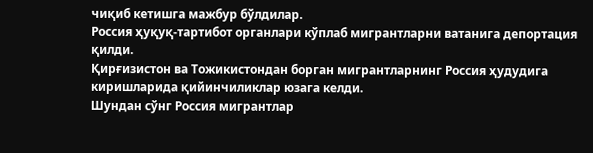чиқиб кетишга мажбур бўлдилар.
Россия ҳуқуқ-тартибот органлари кўплаб мигрантларни ватанига депортация қилди.
Қирғизистон ва Тожикистондан борган мигрантларнинг Россия ҳудудига киришларида қийинчиликлар юзага келди.
Шундан сўнг Россия мигрантлар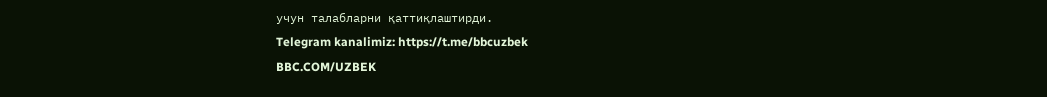учун талабларни қаттиқлаштирди.
Telegram kanalimiz: https://t.me/bbcuzbek
BBC.COM/UZBEK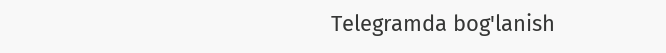Telegramda bog'lanish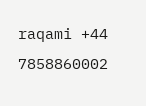raqami +44 7858860002